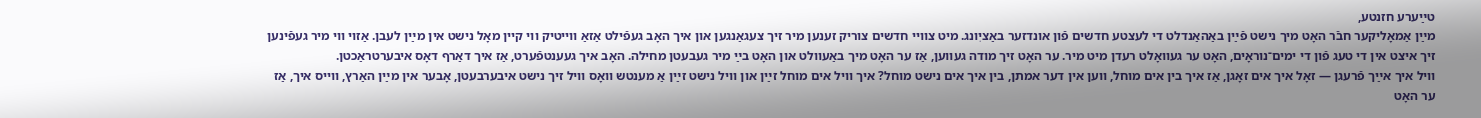טײַערע חזנטע,
מײַן אַמאָליקער חבֿר האָט מיך נישט פֿײַן באַהאַנדלט די לעצטע חדשים פֿון אונדזער באַציִונג. מיט צוויי חדשים צוריק זענען מיר זיך צעגאַנגען און איך האָב געפֿילט אַזאַ ווייטיק ווי קיין מאָל נישט אין מײַן לעבן. אַזוי ווי מיר געפֿינען זיך איצט אין די טעג פֿון די ימים־נוראָים, האָט ער געוואָלט רעדן מיט מיר. ער האָט זיך מודה געווען, אַז ער האָט מיך באַעוולט און האָט בײַ מיר געבעטן מחילה. האָב איך געענטפֿערט, אַז איך דאַרף דאָס איבערטראַכטן.
וויל איך אײַך פֿרעגן — זאָל איך אים זאָגן, אַז איך בין אים מוחל, ווען אין דער אמתן, בין איך אים נישט מוחל? איך וויל אים מוחל זײַן און וויל נישט זײַן אַ מענטש וואָס וויל זיך נישט איבערבעטן, אָבער אין מײַן האַרץ, ווייס איך, אַז ער האָט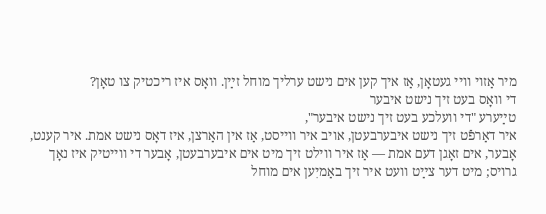מיר אַזוי וויי געטאָן, אַז איך קען אים נישט ערליך מוחל זײַן. וואָס איז ריכטיק צו טאָן?
די וואָס בעט זיך נישט איבער
טײַערע "די וועלכע בעט זיך נישט איבער",
איר דאַרפֿט זיך נישט איבערבעטן, אויב איר ווייסט, אַז אין האַרצן, איז דאָס נישט אמת. איר קענט, אָבער, אים זאָגן דעם אמת — אַז איר ווילט זיך מיט אים איבערבעטן, אָבער די ווייטיק איז נאָך גרויס; מיט דער צײַט וועט איר זיך באַמיִען אים מוחל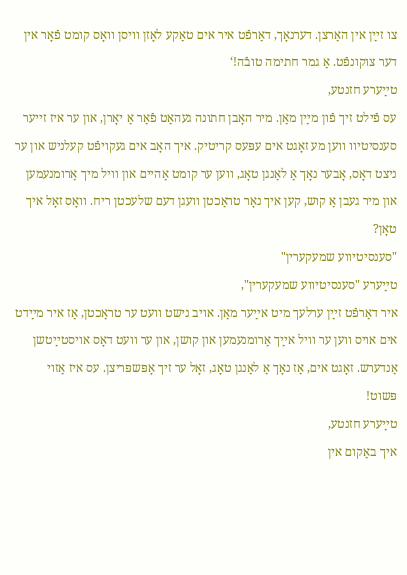צו זײַן אין האַרצן. דערנאָך, דאַרפֿט איר אים טאַקע לאָזן וויסן וואָס קומט פֿאָר אין דער צוקונפֿט. אַ גמר חתימה טובֿה!‘
טײַערע חזנטע,
עס פֿילט זיך פֿון מײַן מאַן. מיר האָבן חתונה געהאַט פֿאַר אַ יאָרן, און ער איז זייער סענסיטיוו ווען מע זאָגט אים עפּעס קריטיק. איך האָב אים געקויפֿט קעלניש און ער ניצט דאָס, אָבער נאָך אַ לאַנגן טאָג, ווען ער קומט אַהיים און וויל מיך אַרומנעמען און מיר געבן אַ קוש, קען איך נאָר טראַכטן וועגן דעם שלעכטן ריח. וואָס זאָל איך טאָן?
"סענסיטיווע שמעקערין"
טײַערע "סענסיטיווע שמעקערין",
איר דאַרפֿט זײַן ערלעך מיט אײַער מאַן. אויב נישט וועט ער טראַכטן, אַז איר מײַדט אים אויס ווען ער וויל אײַך אַרומנעמען און קושן, און ער וועט דאָס אויסטײַטשן אַנדערש. זאָגט אים, אַז נאָך אַ לאַנגן טאָג, זאָל ער זיך אָפּשפּריצן. עס איז אַזוי פּשוט!
טײַערע חזנטע,
איך באַקום אין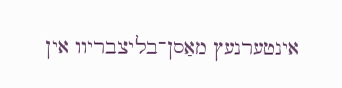אינטערנעץ מאַסן־בליצבריוו אין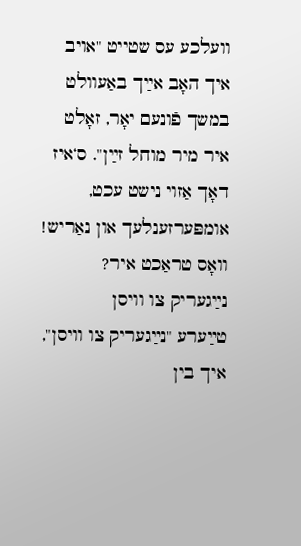וועלכע עס שטייט "אויב איך האָב אײַך באַעוולט במשך פֿונעם יאָר, זאָלט איר מיר מוחל זײַן". ס‘איז דאָך אַזוי נישט עכט, אומפּערזענלעך און נאַריש! וואָס טראַכט איר?
נײַגעריק צו וויסן
טײַערע "נײַגעריק צו וויסן",
איך בין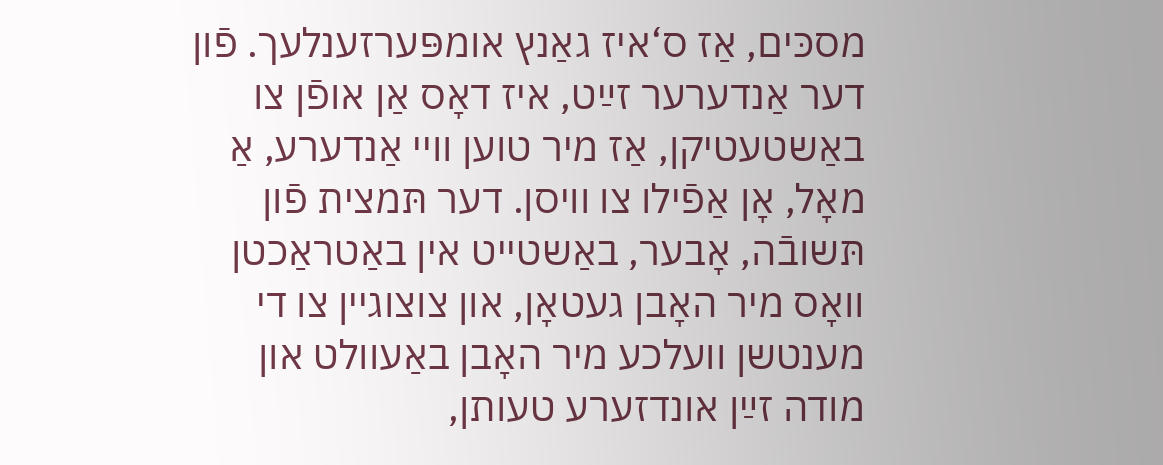מסכּים, אַז ס‘איז גאַנץ אומפּערזענלעך. פֿון דער אַנדערער זײַט, איז דאָס אַן אופֿן צו באַשטעטיקן, אַז מיר טוען וויי אַנדערע, אַ מאָל, אָן אַפֿילו צו וויסן. דער תּמצית פֿון תּשובֿה, אָבער, באַשטייט אין באַטראַכטן וואָס מיר האָבן געטאָן, און צוצוגיין צו די מענטשן וועלכע מיר האָבן באַעוולט און מודה זײַן אונדזערע טעותן,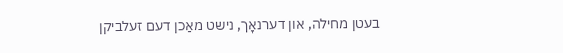בעטן מחילה, און דערנאָך, נישט מאַכן דעם זעלביקן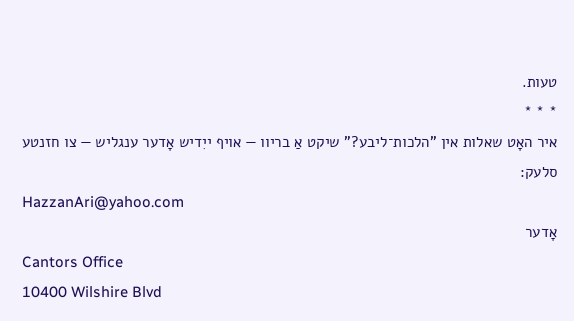טעות.
* * *
איר האָט שאלות אין "הלכות־ליבע?" שיקט אַ בריוו — אויף ייִדיש אָדער ענגליש — צו חזנטע סלעק:
HazzanAri@yahoo.com
אָדער
Cantors Office
10400 Wilshire Blvd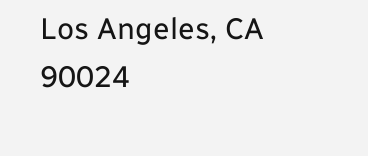Los Angeles, CA 90024